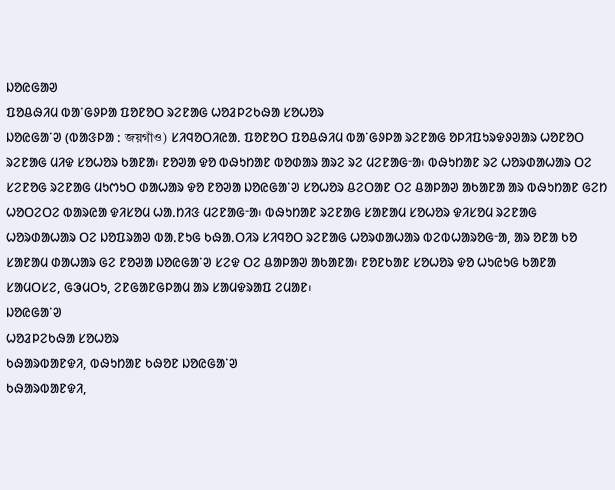ᱡᱚᱭᱜᱟᱣ
ᱯᱚᱪᱷᱤᱢ ᱵᱟᱸᱜᱽᱞᱟ ᱯᱚᱱᱚᱛ ᱨᱮᱱᱟᱜ ᱦᱚᱲᱞᱮᱠᱷᱟ ᱥᱚᱦᱚᱨ
ᱡᱚᱭᱜᱟᱸᱣ (ᱵᱟᱝᱞᱟ ᱺ জয়গাঁও) ᱥᱤᱧᱚᱛᱤᱭᱟᱹ ᱯᱚᱱᱚᱛ ᱯᱚᱪᱷᱤᱢ ᱵᱟᱸᱜᱽᱞᱟ ᱨᱮᱱᱟᱜ ᱚᱞᱤᱯᱩᱨᱫᱽᱣᱟᱨ ᱦᱚᱱᱚᱛ ᱨᱮᱱᱟᱜ ᱢᱤᱫ ᱥᱚᱦᱚᱨ ᱠᱟᱱᱟ᱾ ᱱᱚᱣᱟ ᱫᱚ ᱵᱷᱩᱴᱟᱱ ᱵᱚᱰᱟᱨ ᱟᱨᱮ ᱨᱮ ᱢᱮᱱᱟᱜᱼᱟ᱾ ᱵᱷᱩᱴᱟᱱ ᱨᱮ ᱦᱚᱨᱰᱟᱦᱟᱨ ᱛᱮ ᱥᱮᱱᱚᱜ ᱨᱮᱱᱟᱜ ᱢᱩᱬᱩᱛ ᱰᱟᱦᱟᱨ ᱫᱚ ᱱᱚᱣᱟ ᱡᱚᱭᱜᱟᱸᱣ ᱥᱚᱦᱚᱨ ᱪᱮᱛᱟᱱ ᱛᱮ ᱪᱟᱞᱟᱣ ᱟᱠᱟᱱᱟ ᱟᱨ ᱵᱷᱩᱴᱟᱱ ᱜᱮᱴ ᱦᱚᱛᱮᱛᱮ ᱵᱟᱨᱭᱟ ᱫᱤᱥᱚᱢ ᱦᱟᱹᱴᱤᱝ ᱢᱮᱱᱟᱜᱼᱟ᱾ ᱵᱷᱩᱴᱟᱱ ᱨᱮᱱᱟᱜ ᱥᱟᱱᱟᱢ ᱥᱚᱦᱚᱨ ᱫᱤᱥᱚᱢ ᱨᱮᱱᱟᱜ ᱦᱚᱨᱰᱟᱦᱟᱨ ᱛᱮ ᱡᱚᱯᱨᱟᱣ ᱵᱟᱹᱱᱩᱜ ᱠᱷᱟᱹᱛᱤᱨ ᱥᱤᱧᱚᱛ ᱨᱮᱱᱟᱜ ᱦᱚᱨᱰᱟᱦᱟᱨ ᱵᱮᱵᱦᱟᱨᱚᱜᱼᱟ, ᱟᱨ ᱚᱱᱟ ᱠᱚ ᱥᱟᱱᱟᱢ ᱰᱟᱦᱟᱨ ᱜᱮ ᱱᱚᱣᱟ ᱡᱚᱭᱜᱟᱸᱣ ᱥᱮᱫ ᱛᱮ ᱪᱟᱞᱟᱣ ᱟᱠᱟᱱᱟ᱾ ᱱᱚᱱᱠᱟᱱ ᱥᱚᱦᱚᱨ ᱫᱚ ᱦᱩᱭᱩᱜ ᱠᱟᱱᱟ ᱥᱟᱢᱛᱥᱮ, ᱜᱳᱢᱛᱩ, ᱮᱱᱜᱟᱱᱜᱞᱟᱢ ᱟᱨ ᱥᱟᱢᱫᱨᱟᱯ ᱮᱢᱟᱱ᱾
ᱡᱚᱭᱜᱟᱸᱣ
ᱦᱚᱲᱞᱮᱠᱷᱟ ᱥᱚᱦᱚᱨ
ᱠᱷᱟᱨᱵᱟᱱᱫᱤ, ᱵᱷᱩᱴᱟᱱ ᱠᱷᱚᱱ ᱡᱚᱭᱜᱟᱸᱣ
ᱠᱷᱟᱨᱵᱟᱱᱫᱤ,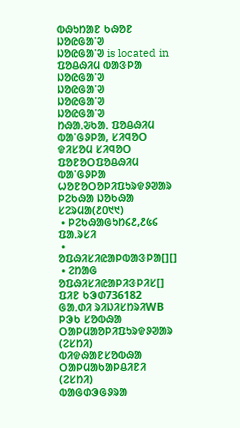ᱵᱷᱩᱴᱟᱱ ᱠᱷᱚᱱ ᱡᱚᱭᱜᱟᱸᱣ
ᱡᱚᱭᱜᱟᱸᱣ is located in ᱯᱚᱪᱷᱤᱢ ᱵᱟᱝᱞᱟ
ᱡᱚᱭᱜᱟᱸᱣ
ᱡᱚᱭᱜᱟᱸᱣ
ᱡᱚᱭᱜᱟᱸᱣ
ᱡᱚᱭᱜᱟᱸᱣ
ᱴᱷᱟᱹᱶᱠᱟᱹ ᱯᱚᱪᱷᱤᱢ ᱵᱟᱸᱜᱽᱞᱟ, ᱥᱤᱧᱚᱛ
ᱫᱤᱥᱚᱢ ᱥᱤᱧᱚᱛ
ᱯᱚᱱᱚᱛᱯᱚᱪᱷᱤᱢ ᱵᱟᱸᱜᱽᱞᱟ
ᱦᱚᱱᱚᱛᱚᱞᱤᱯᱩᱨᱫᱽᱣᱟᱨ
ᱞᱮᱠᱷᱟ ᱡᱚᱠᱷᱟ ᱥᱮᱨᱢᱟ(᱒᱐᱑᱑)
 • ᱞᱮᱠᱷᱟᱜᱩᱴ᱔᱒,᱒᱕᱔
ᱯᱟᱹᱨᱥᱤ
 • ᱚᱯᱷᱤᱥᱤᱭᱟᱞᱵᱟᱝᱞᱟ[][]
 • ᱮᱴᱟᱜ  ᱚᱯᱷᱤᱥᱤᱭᱟᱞᱤᱝᱞᱤᱥ[]
ᱯᱤᱱ ᱠᱳᱰ736182
ᱜᱟᱹᱰᱤ ᱨᱤᱡᱤᱥᱴᱨᱤWB
ᱞᱳᱠ ᱥᱚᱵᱷᱟ ᱛᱟᱞᱢᱟᱚᱞᱤᱯᱩᱨᱫᱽᱣᱟᱨ (ᱮᱥᱴᱤ)
ᱵᱤᱫᱷᱟᱱᱥᱚᱵᱷᱟ ᱛᱟᱞᱢᱟᱠᱟᱞᱪᱤᱱᱤ (ᱮᱥᱴᱤ)
ᱵᱟᱜᱰᱳᱜᱽᱨᱟ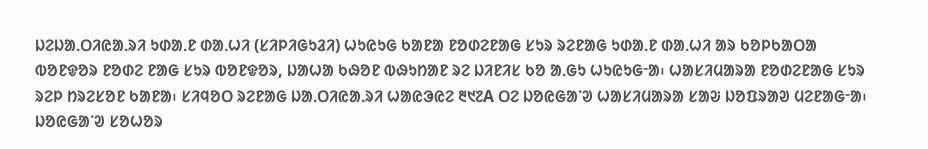ᱡᱮᱡᱟᱹᱛᱤᱭᱟᱹᱨᱤ ᱩᱰᱟᱹᱱ ᱰᱟᱹᱦᱤ (ᱥᱤᱞᱤᱜᱩᱲᱤ) ᱦᱩᱭᱩᱜ ᱠᱟᱱᱟ ᱱᱚᱰᱮᱱᱟᱜ ᱥᱩᱨ ᱨᱮᱱᱟᱜ ᱩᱰᱟᱹᱱ ᱰᱟᱹᱦᱤ ᱟᱨ ᱠᱚᱞᱠᱟᱛᱟ ᱵᱚᱱᱫᱚᱨ ᱱᱚᱰᱮ ᱱᱟᱜ ᱥᱩᱨ ᱵᱚᱱᱫᱚᱨ, ᱡᱟᱦᱟ ᱠᱷᱚᱱ ᱵᱷᱩᱴᱟᱱ ᱨᱮ ᱡᱤᱱᱤᱥ ᱠᱚ ᱟᱹᱜᱩ ᱦᱩᱭᱩᱜᱼᱟ᱾ ᱦᱟᱥᱤᱢᱟᱨᱟ ᱱᱚᱰᱮᱱᱟᱜ ᱥᱩᱨ ᱨᱮᱞ ᱴᱨᱮᱥᱚᱱ ᱠᱟᱱᱟ᱾ ᱥᱤᱧᱚᱛ ᱨᱮᱱᱟᱜ ᱡᱟᱹᱛᱤᱭᱟᱹᱨᱤ ᱦᱟᱭᱳᱭᱮ ᱓᱑᱗A ᱛᱮ ᱡᱚᱭᱜᱟᱸᱣ ᱦᱟᱥᱤᱢᱟᱨᱟ ᱥᱟᱶ ᱡᱚᱯᱨᱟᱣ ᱢᱮᱱᱟᱜᱼᱟ᱾ ᱡᱚᱭᱜᱟᱸᱣ ᱥᱚᱦᱚᱨ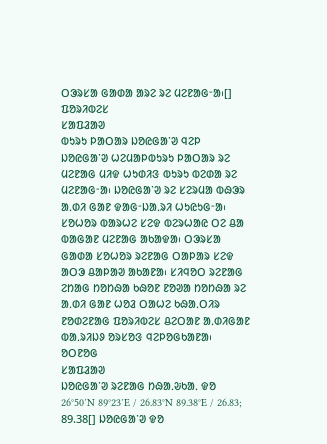ᱛᱳᱨᱥᱟ ᱜᱟᱰᱟ ᱟᱨᱮ ᱨᱮ ᱢᱮᱱᱟᱜᱼᱟ᱾[]
ᱯᱚᱨᱤᱵᱮᱥ
ᱥᱟᱯᱲᱟᱣ
ᱵᱩᱨᱩ ᱞᱟᱛᱟᱨ ᱡᱚᱭᱜᱟᱸᱣ ᱧᱮᱞ
ᱡᱚᱭᱜᱟᱸᱣ ᱦᱮᱢᱟᱞᱵᱩᱨᱩ ᱞᱟᱛᱟᱨ ᱨᱮ ᱢᱮᱱᱟᱜ ᱢᱤᱫ ᱦᱩᱰᱤᱝ ᱵᱩᱨᱩ ᱵᱮᱰᱟ ᱨᱮ ᱢᱮᱱᱟᱜᱼᱟ᱾ ᱡᱚᱭᱜᱟᱸᱣ ᱨᱮ ᱥᱮᱨᱢᱟ ᱵᱷᱳᱨ ᱟᱹᱰᱤ ᱜᱟᱱ ᱫᱟᱜᱼᱡᱟᱹᱨᱤ ᱦᱩᱭᱩᱜᱼᱟ᱾ ᱥᱚᱦᱚᱨ ᱵᱟᱨᱦᱮ ᱥᱮᱫ ᱵᱮᱨᱦᱟᱭ ᱛᱮ ᱪᱟ ᱵᱟᱜᱟᱱ ᱢᱮᱱᱟᱜ ᱟᱠᱟᱫᱟ᱾ ᱛᱳᱨᱥᱟ ᱜᱟᱰᱟ ᱥᱚᱦᱚᱨ ᱨᱮᱱᱟᱜ ᱛᱟᱞᱟᱨ ᱥᱮᱫ ᱟᱛᱳ ᱪᱟᱞᱟᱣ ᱟᱠᱟᱱᱟ᱾ ᱥᱤᱧᱚᱛ ᱨᱮᱱᱟᱜ ᱮᱴᱟᱜ ᱴᱚᱴᱷᱟ ᱠᱷᱚᱱ ᱱᱚᱣᱟ ᱴᱚᱴᱷᱟ ᱨᱮ ᱟᱹᱰᱤ ᱜᱟᱱ ᱦᱚᱲ ᱛᱟᱦᱮ ᱠᱷᱟᱹᱛᱤᱨ ᱱᱚᱰᱮᱱᱟᱜ ᱯᱚᱨᱤᱵᱮᱥ ᱪᱮᱛᱟᱱ ᱟᱹᱰᱤᱜᱟᱱ ᱵᱟᱹᱨᱤᱡᱽ ᱚᱨᱥᱚᱝ ᱧᱮᱞᱚᱜᱠᱟᱱᱟ᱾
ᱚᱛᱱᱚᱜ
ᱥᱟᱯᱲᱟᱣ
ᱡᱚᱭᱜᱟᱸᱣ ᱨᱮᱱᱟᱜ ᱴᱷᱟᱹᱶᱠᱟᱹ ᱫᱚ 26°50′N 89°23′E / 26.83°N 89.38°E / 26.83; 89.38[] ᱡᱚᱭᱜᱟᱸᱣ ᱫᱚ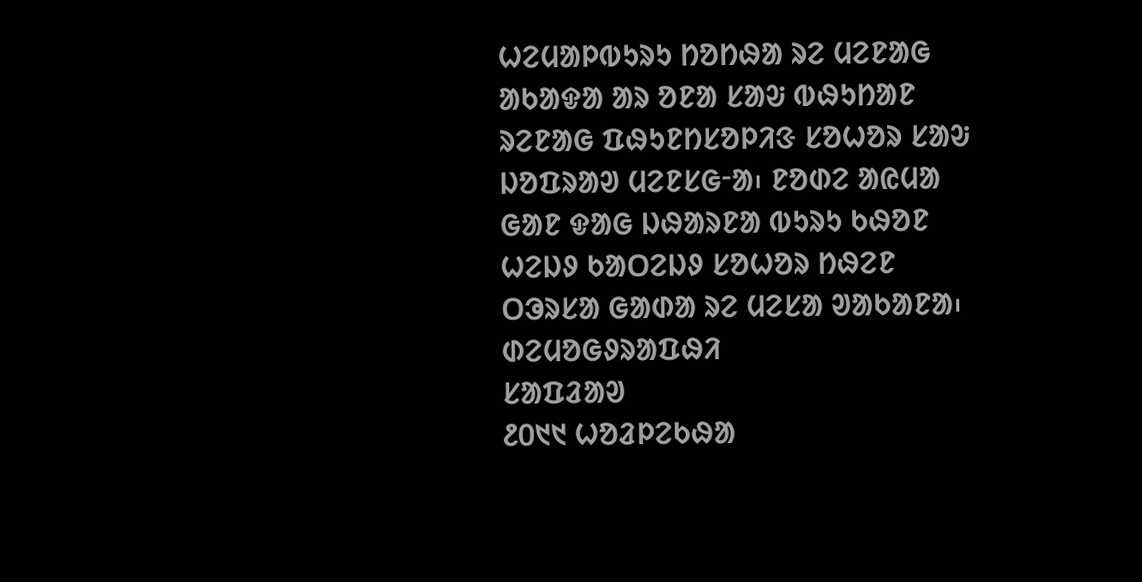ᱦᱮᱢᱟᱞᱵᱩᱨᱩ ᱴᱚᱴᱷᱟ ᱨᱮ ᱢᱮᱱᱟᱜ ᱟᱠᱟᱫᱟ ᱟᱨ ᱚᱱᱟ ᱥᱟᱶ ᱵᱷᱩᱴᱟᱱ ᱨᱮᱱᱟᱜ ᱯᱷᱩᱱᱴᱥᱚᱞᱤᱝ ᱥᱚᱦᱚᱨ ᱥᱟᱶ ᱡᱚᱯᱨᱟᱣ ᱢᱮᱱᱥᱜᱼᱟ᱾ ᱱᱚᱰᱮ ᱟᱭᱢᱟ ᱜᱟᱱ ᱫᱟᱜ ᱡᱷᱟᱨᱱᱟ ᱵᱩᱨᱩ ᱠᱷᱚᱱ ᱦᱮᱡᱽ ᱠᱟᱛᱮᱡᱽ ᱥᱚᱦᱚᱨ ᱴᱷᱮᱱ ᱛᱳᱨᱥᱟ ᱜᱟᱰᱟ ᱨᱮ ᱢᱮᱥᱟ ᱣᱟᱠᱟᱱᱟ᱾
ᱰᱮᱢᱚᱜᱽᱨᱟᱯᱷᱤ
ᱥᱟᱯᱲᱟᱣ
᱒᱐᱑᱑ ᱦᱚᱲᱞᱮᱠᱷᱟ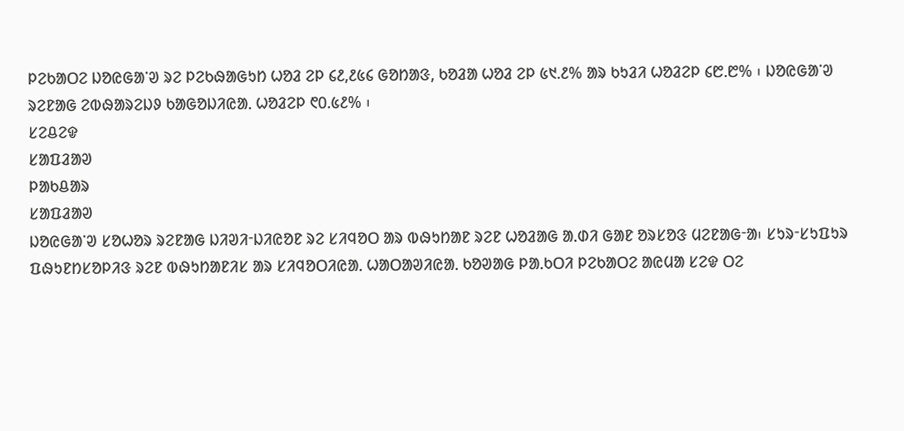ᱞᱮᱠᱟᱛᱮ ᱡᱚᱭᱜᱟᱸᱣ ᱨᱮ ᱞᱮᱠᱷᱟᱜᱩᱴ ᱦᱚᱲ ᱮᱞ ᱔᱒,᱒᱕᱔ ᱜᱚᱴᱟᱝ, ᱠᱚᱲᱟ ᱦᱚᱲ ᱮᱞ ᱕᱑.᱒% ᱟᱨ ᱠᱩᱲᱤ ᱦᱚᱲᱮᱞ ᱔᱘.᱘% ᱾ ᱡᱚᱭᱜᱟᱸᱣ ᱨᱮᱱᱟᱜ ᱮᱵᱷᱟᱨᱮᱡᱽ ᱠᱟᱜᱚᱡᱤᱭᱟᱹ ᱦᱚᱲᱮᱞ ᱖᱐.᱕᱒% ᱾
ᱥᱮᱪᱮᱫ
ᱥᱟᱯᱲᱟᱣ
ᱞᱟᱠᱪᱟᱨ
ᱥᱟᱯᱲᱟᱣ
ᱡᱚᱭᱜᱟᱸᱣ ᱥᱚᱦᱚᱨ ᱨᱮᱱᱟᱜ ᱡᱤᱣᱤᱼᱡᱤᱭᱚᱱ ᱨᱮ ᱥᱤᱧᱚᱛ ᱟᱨ ᱵᱷᱩᱴᱟᱱ ᱨᱮᱱ ᱦᱚᱲᱟᱜ ᱟᱹᱰᱤ ᱜᱟᱱ ᱚᱨᱥᱚᱝ ᱢᱮᱱᱟᱜᱼᱟ᱾ ᱥᱩᱨᱼᱥᱩᱯᱩᱨ ᱯᱷᱩᱱᱴᱥᱚᱞᱤᱝ ᱨᱮᱱ ᱵᱷᱩᱴᱟᱱᱤᱥ ᱟᱨ ᱥᱤᱧᱚᱛᱤᱭᱟᱹ ᱦᱟᱛᱟᱣᱤᱭᱟᱹ ᱠᱚᱣᱟᱜ ᱞᱟᱹᱠᱛᱤ ᱞᱮᱠᱟᱛᱮ ᱟᱭᱢᱟ ᱥᱮᱫ ᱛᱮ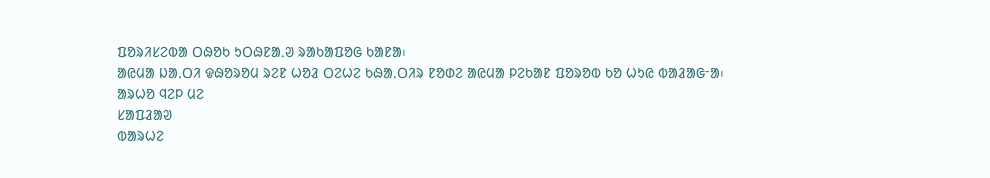ᱯᱚᱨᱤᱥᱮᱵᱟ ᱛᱷᱚᱠ ᱩᱛᱷᱱᱟᱹᱣ ᱨᱟᱠᱟᱯᱚᱜ ᱠᱟᱱᱟ᱾
ᱟᱭᱢᱟ ᱡᱟᱹᱛᱤ ᱫᱷᱚᱨᱚᱢ ᱨᱮᱱ ᱦᱚᱲ ᱛᱮᱦᱮ ᱠᱷᱟᱹᱛᱤᱨ ᱱᱚᱰᱮ ᱟᱭᱢᱟ ᱞᱮᱠᱟᱱ ᱯᱚᱨᱚᱵ ᱠᱚ ᱦᱩᱭ ᱵᱟᱲᱟᱜᱼᱟ᱾
ᱟᱨᱦᱚ ᱧᱮᱞ ᱢᱮ
ᱥᱟᱯᱲᱟᱣ
ᱵᱟᱨᱦᱮ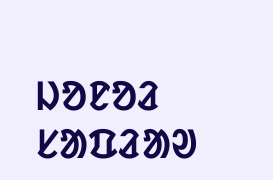ᱡᱚᱱᱚᱲ
ᱥᱟᱯᱲᱟᱣ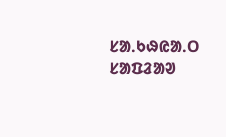ᱥᱟᱹᱠᱷᱭᱟᱹᱛ
ᱥᱟᱯᱲᱟᱣ